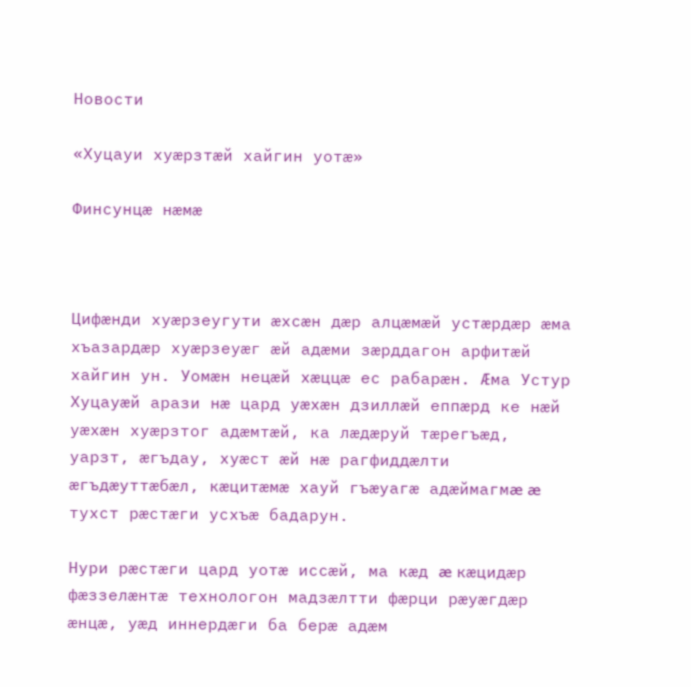Новости

«Хуцауи хуæрзтæй хайгин уотæ»

Финсунцæ нæмæ



Цифæнди хуæрзеугути æхсæн дæр алцæмæй устæрдæр æма хъазардæр хуæрзеуæг æй адæми зæрддагон арфитæй хайгин ун. Уомæн нецæй хæццæ ес рабарæн. Æма Устур Хуцауæй арази нæ цард уæхæн дзиллæй еппæрд ке нæй уæхæн хуæрзтог адæмтæй, ка лæдæруй тæрегъæд, уарзт, æгъдау, хуæст æй нæ рагфиддæлти æгъдæуттæбæл, кæцитæмæ хауй гъæуагæ адæймагмæ æ тухст рæстæги усхъæ бадарун.

Нури рæстæги цард уотæ иссæй, ма кæд æ кæцидæр фæззелæнтæ технологон мадзæлтти фæрци рæуæгдæр æнцæ, уæд иннердæги ба берæ адæм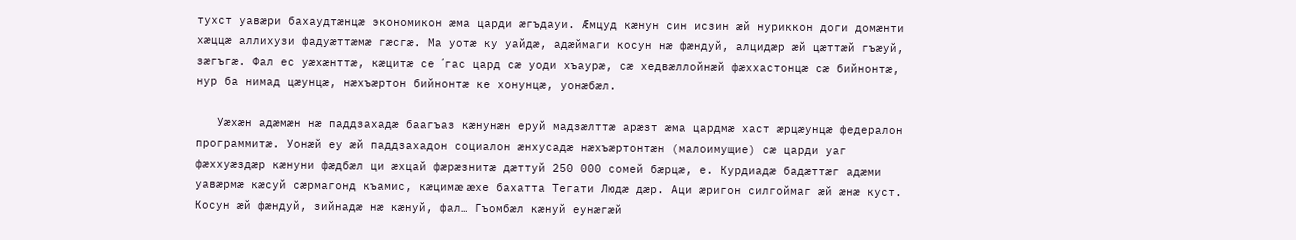тухст уавæри бахаудтæнцæ экономикон æма царди æгъдауи. Æмцуд кæнун син исзин æй нуриккон доги домæнти хæццæ аллихузи фадуæттæмæ гæсгæ. Ма уотæ ку уайдæ, адæймаги косун нæ фæндуй, алцидæр æй цæттæй гъæуй, зæгъгæ. Фал ес уæхæнттæ, кæцитæ се ΄гас цард сæ уоди хъаурæ, сæ хедвæллойнæй фæххастонцæ сæ бийнонтæ, нур ба нимад цæунцæ, нæхъæртон бийнонтæ ке хонунцæ, уонæбæл.

   Уæхæн адæмæн нæ паддзахадæ баагъаз кæнунæн еруй мадзæлттæ арæзт æма цардмæ хаст æрцæунцæ федералон программитæ. Уонæй еу æй паддзахадон социалон æнхусадæ нæхъæртонтæн (малоимущие) сæ царди уаг фæххуæздæр кæнуни фæдбæл ци æхцай фæрæзнитæ дæттуй 250 000 сомей бæрцæ, е. Курдиадæ бадæттæг адæми уавæрмæ кæсуй сæрмагонд къамис, кæцимæ æхе бахатта Тегати Людæ дæр. Аци æригон силгоймаг æй æнæ куст. Косун æй фæндуй, зийнадæ нæ кæнуй, фал… Гъомбæл кæнуй еунæгæй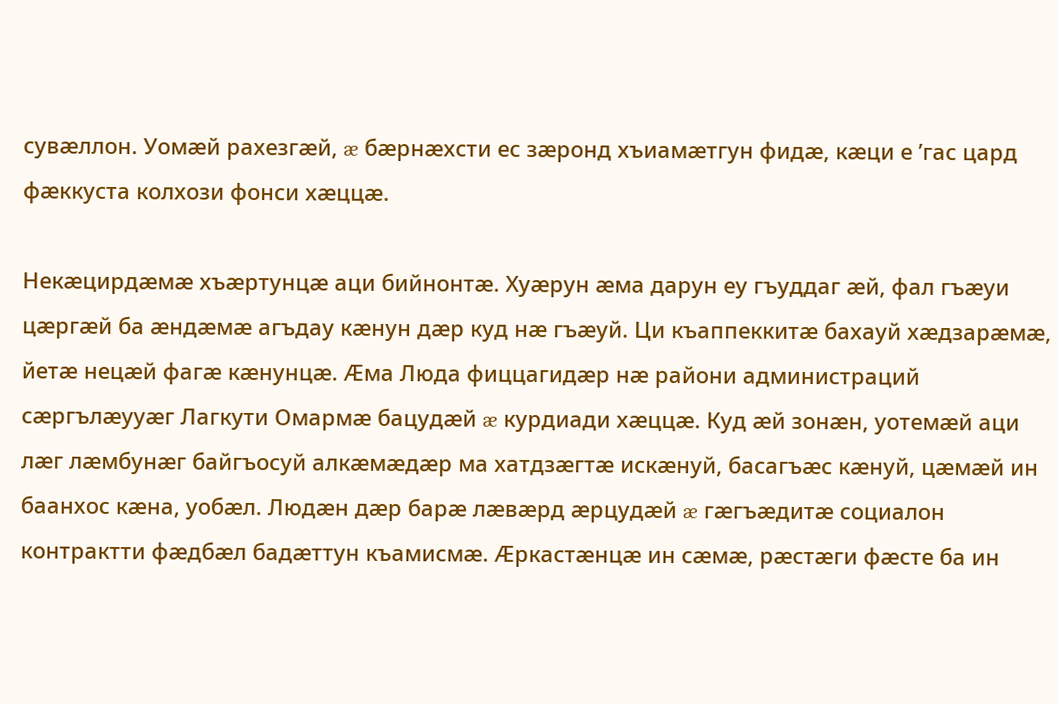сувæллон. Уомæй рахезгæй, æ бæрнæхсти ес зæронд хъиамæтгун фидæ, кæци е ʹгас цард фæккуста колхози фонси хæццæ.

Некæцирдæмæ хъæртунцæ аци бийнонтæ. Хуæрун æма дарун еу гъуддаг æй, фал гъæуи цæргæй ба æндæмæ агъдау кæнун дæр куд нæ гъæуй. Ци къаппеккитæ бахауй хæдзарæмæ, йетæ нецæй фагæ кæнунцæ. Æма Люда фиццагидæр нæ райони администраций сæргълæууæг Лагкути Омармæ бацудæй æ курдиади хæццæ. Куд æй зонæн, уотемæй аци лæг лæмбунæг байгъосуй алкæмæдæр ма хатдзæгтæ искæнуй, басагъæс кæнуй, цæмæй ин баанхос кæна, уобæл. Людæн дæр барæ лæвæрд æрцудæй æ гæгъæдитæ социалон контрактти фæдбæл бадæттун къамисмæ. Æркастæнцæ ин сæмæ, рæстæги фæсте ба ин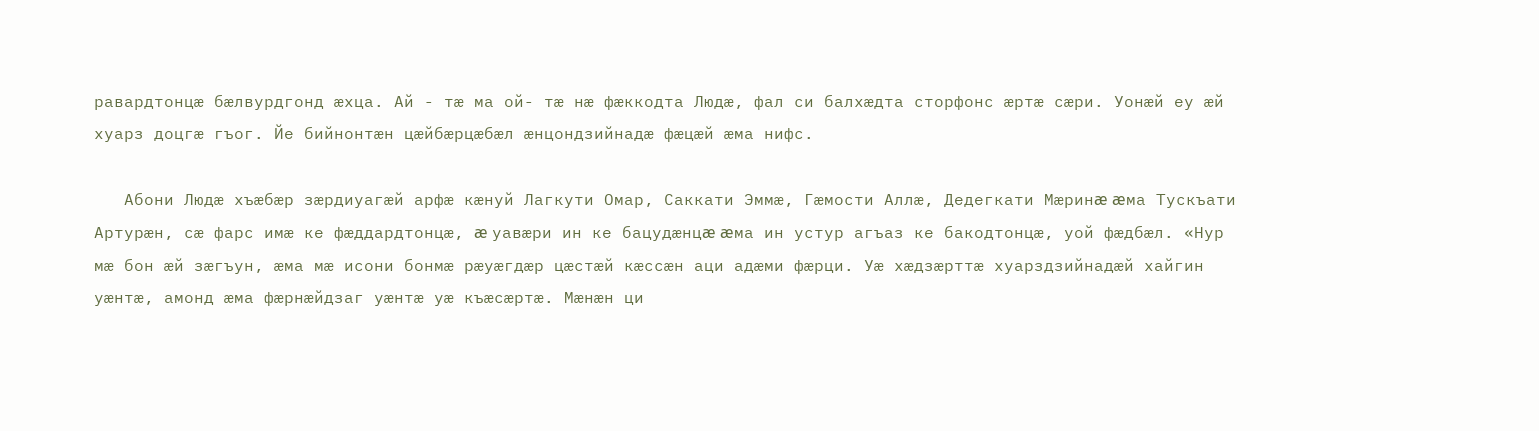равардтонцæ бæлвурдгонд æхца. Ай - тæ ма ой- тæ нæ фæккодта Людæ, фал си балхæдта сторфонс æртæ сæри. Уонæй еу æй хуарз доцгæ гъог. Йе бийнонтæн цæйбæрцæбæл æнцондзийнадæ фæцæй æма нифс.

   Абони Людæ хъæбæр зæрдиуагæй арфæ кæнуй Лагкути Омар, Саккати Эммæ, Гæмости Аллæ, Дедегкати Мæринæ æма Тускъати Артурæн, сæ фарс имæ ке фæддардтонцæ, æ уавæри ин ке бацудæнцæ æма ин устур агъаз ке бакодтонцæ, уой фæдбæл. «Нур мæ бон æй зæгъун, æма мæ исони бонмæ рæуæгдæр цæстæй кæссæн аци адæми фæрци. Уæ хæдзæрттæ хуарздзийнадæй хайгин уæнтæ, амонд æма фæрнæйдзаг уæнтæ уæ къæсæртæ. Мæнæн ци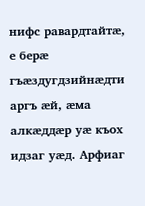нифс равардтайтæ, е берæ гъæздугдзийнæдти аргъ æй, æма алкæддæр уæ къох идзаг уæд. Арфиаг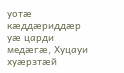уотæ кæддæриддæр уæ царди медæгæ, Хуцауи хуæрзтæй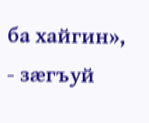ба хайгин», - зæгъуй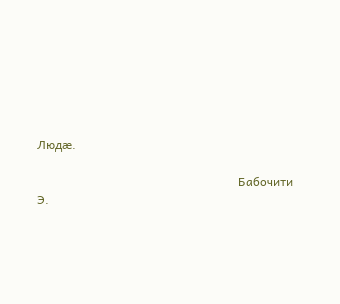Людæ.

                                                                   Бабочити Э.